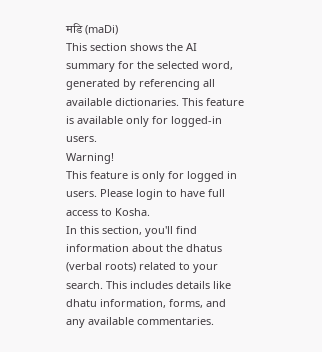मडि (maDi)
This section shows the AI summary for the selected word, generated by referencing all available dictionaries. This feature is available only for logged-in users.
Warning!
This feature is only for logged in users. Please login to have full access to Kosha.
In this section, you'll find information about the dhatus (verbal roots) related to your search. This includes details like dhatu information, forms, and any available commentaries.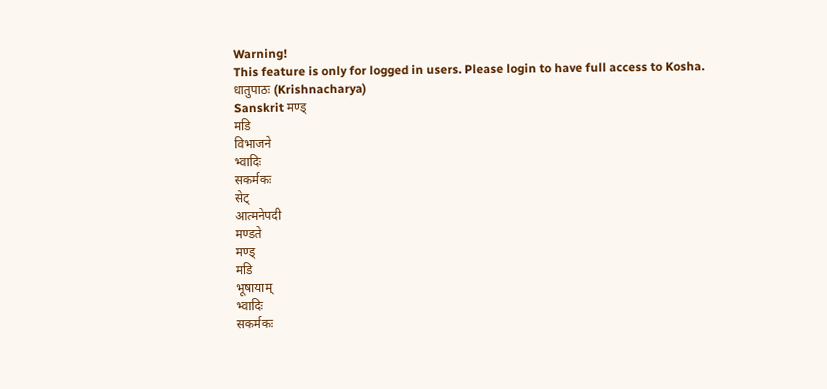Warning!
This feature is only for logged in users. Please login to have full access to Kosha.
धातुपाठः (Krishnacharya)
Sanskrit मण्ड्
मडि
विभाजने
भ्वादिः
सकर्मकः
सेट्
आत्मनेपदी
मण्डते
मण्ड्
मडि
भूषायाम्
भ्वादिः
सकर्मकः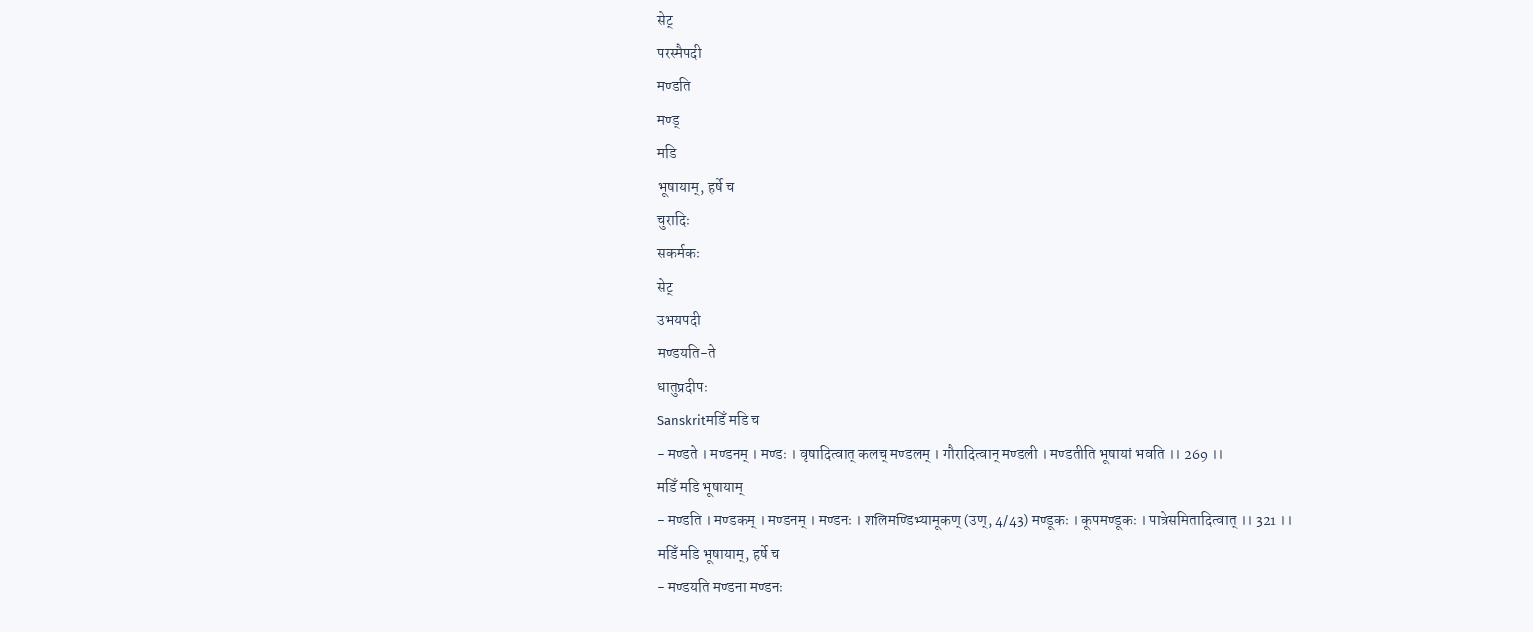सेट्
परस्मैपदी
मण्डति
मण्ड्
मडि
भूषायाम्, हर्षे च
चुरादिः
सकर्मकः
सेट्
उभयपदी
मण्डयति-ते
धातुप्रदीपः
Sanskritमडिँ मडि च
- मण्डते । मण्डनम् । मण्डः । वृषादित्वात् कलच् मण्डलम् । गौरादित्वान् मण्डली । मण्डतीति भूषायां भवति ।। 269 ।।
मडिँ मडि भूषायाम्
- मण्डति । मण्डकम् । मण्डनम् । मण्डनः । शलिमण्डिभ्यामूकण् (उण्, 4/43) मण्डूकः । कूपमण्डूकः । पात्रेसमितादित्वात् ।। 321 ।।
मडिँ मडि भूषायाम्, हर्षे च
- मण्डयति मण्डना मण्डनः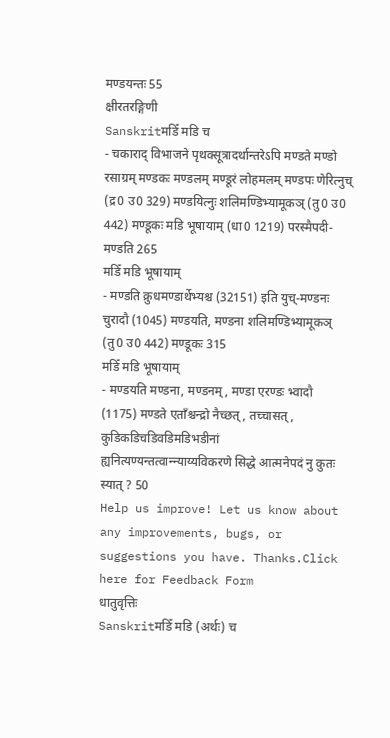मण्डयन्तः 55
क्षीरतरङ्गिणी
Sanskritमडिँ मडि च
- चकाराद् विभाजने पृथक्सूत्रादर्थान्तरेऽपि मण्डते मण्डो रसाग्रम् मण्डकः मण्डलम् मण्डूरं लोहमलम् मण्डपः णेरित्नुच् (द्र0 उ0 329) मण्डयित्नुः शलिमण्डिभ्यामूकञ् (तु0 उ0 442) मण्डूकः मडि भूषायाम् (धा0 1219) परस्मैपदी- मण्डति 265
मडिँ मडि भूषायाम्
- मण्डति क्रुधमण्डार्थेभ्यश्च (32151) इति युच्-मण्डनः चुरादौ (1045) मण्डयति, मण्डना शलिमण्डिभ्यामूकञ् (तु0 उ0 442) मण्डूकः 315
मडिँ मडि भूषायाम्
- मण्डयति मण्डना, मण्डनम्, मण्डा एरण्डः भ्वादौ (1175) मण्डते एताँश्चन्द्रो नैच्छत्, तच्चासत्, कुडिकडिचडिवडिमडिभडीनां ह्यनित्यण्यन्तत्वान्न्याय्यविकरणे सिद्धे आत्मनेपदं नु कुतः स्यात् ? 50
Help us improve! Let us know about any improvements, bugs, or suggestions you have. Thanks.Click here for Feedback Form
धातुवृत्तिः
Sanskritमडिँ मडि (अर्थः) च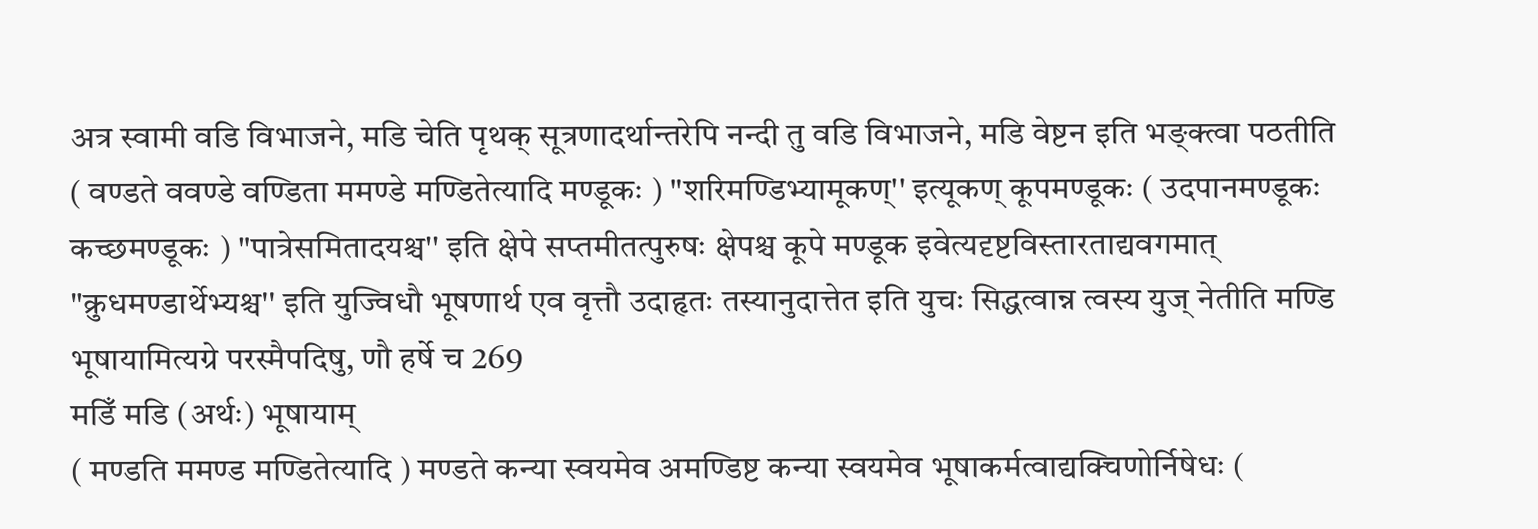अत्र स्वामी वडि विभाजने, मडि चेति पृथक् सूत्रणादर्थान्तरेपि नन्दी तु वडि विभाजने, मडि वेष्टन इति भङ्क्त्वा पठतीति ( वण्डते ववण्डे वण्डिता ममण्डे मण्डितेत्यादि मण्डूकः ) "शरिमण्डिभ्यामूकण्'' इत्यूकण् कूपमण्डूकः ( उदपानमण्डूकः कच्छमण्डूकः ) "पात्रेसमितादयश्च'' इति क्षेपे सप्तमीतत्पुरुषः क्षेपश्च कूपे मण्डूक इवेत्यदृष्टविस्तारताद्यवगमात् "क्रुधमण्डार्थेभ्यश्च'' इति युज्विधौ भूषणार्थ एव वृत्तौ उदाहृतः तस्यानुदात्तेत इति युचः सिद्धत्वान्न त्वस्य युज् नेतीति मण्डि भूषायामित्यग्रे परस्मैपदिषु, णौ हर्षे च 269
मडिँ मडि (अर्थः) भूषायाम्
( मण्डति ममण्ड मण्डितेत्यादि ) मण्डते कन्या स्वयमेव अमण्डिष्ट कन्या स्वयमेव भूषाकर्मत्वाद्यक्चिणोर्निषेधः (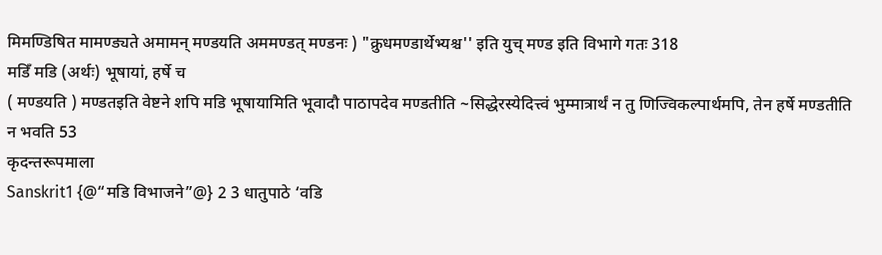मिमण्डिषित मामण्ड्यते अमामन् मण्डयति अममण्डत् मण्डनः ) "क्रुधमण्डार्थेभ्यश्च'' इति युच् मण्ड इति विभागे गतः 318
मडिँ मडि (अर्थः) भूषायां, हर्षे च
( मण्डयति ) मण्डतइति वेष्टने शपि मडि भूषायामिति भूवादौ पाठापदेव मण्डतीति ~सिद्धेरस्येदित्त्वं भुम्मात्रार्थं न तु णिज्विकल्पार्थमपि, तेन हर्षे मण्डतीति न भवति 53
कृदन्तरूपमाला
Sanskrit1 {@“मडि विभाजने”@} 2 3 धातुपाठे ‘वडि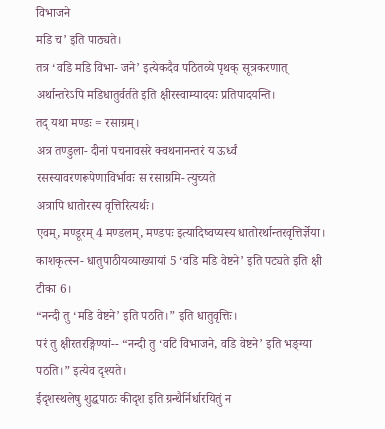विभाजने
मडि च’ इति पाठ्यते।
तत्र ‘वडि मडि विभा- जने’ इत्येकदैव पठितव्ये पृथक् सूत्रकरणात् अर्थान्तरेऽपि मडिधातुर्वर्तते इति क्षीरस्वाम्यादयः प्रतिपादयन्ति।
तद् यथा मण्डः = रसाग्रम्।
अत्र तण्डुला- दीनां पचनावसरे क्वथनानन्तरं य ऊर्ध्वं रसस्यावरणरूपेणाविर्भावः स रसाग्रमि- त्युच्यते
अत्रापि धातोरस्य वृत्तिरित्यर्थः।
एवम्, मण्डूरम् 4 मण्डलम्, मण्डपः इत्यादिष्वप्यस्य धातोरर्थान्तरवृत्तिर्ज्ञेया।
काशकृत्स्न- धातुपाठीयव्याख्यायां 5 ‘वडि मडि वेष्टने’ इति पट्यते इति क्षी टीका 6।
“नन्दी तु ‘मडि वेष्टने’ इति पठति।” इति धातुवृत्तिः।
परं तु क्षीरतरङ्गिण्यां-- “नन्दी तु ‘वटि विभाजने, वडि वेष्टने’ इति भङ्ग्या पठति।” इत्येव दृश्यते।
ईदृशस्थलेषु शुद्धपाठः कीदृश इति ग्रन्थैर्निर्धारयितुं न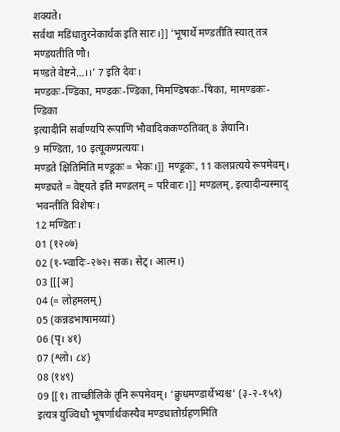शक्यते।
सर्वथा मडिधातुरनेकार्थक इति सारः।]] ‘भूषार्थे मण्डतीति स्यात् तत्र मण्डयतीति णौ।
मण्डते वेष्टने…।।’ 7 इति देवः।
मण्डकः-ण्डिका, मण्डकः-ण्डिका, मिमण्डिषकः-षिका, मामण्डकः-ण्डिका
इत्यादीनि सर्वाण्यपि रूपाणि भौवादिककण्ठतिवत् 8 ज्ञेयानि।
9 मण्डिता, 10 इत्यूकण्प्रत्ययः।
मण्डते क्षितिमिति मण्डूकः = भेकः।]] मण्डूकः, 11 कलप्रत्यये रूपमेवम्।
मण्ड्यते = वेष्ट्यते इति मण्डलम् = परिवारः।]] मण्डलम्, इत्यादीन्यस्माद् भवन्तीति विशेषः।
12 मण्डितः।
01 (१२०७)
02 (१-भ्वादिः-२७२। सक। सेट्। आत्म।)
03 [[[अ]
04 (= लोहमलम्)
05 (कन्नडभाषामय्यां)
06 (पृ। ४१)
07 (श्लो। ८४)
08 (१४९)
09 [[१। ताच्छीलिके तृनि रूपमेवम्। ‘क्रुधमण्डार्थेभ्यश्च’ (३-२-१५१) इत्यत्र युज्विधौ भूषर्णार्थकस्यैव मण्डधातोर्ग्रहणमिति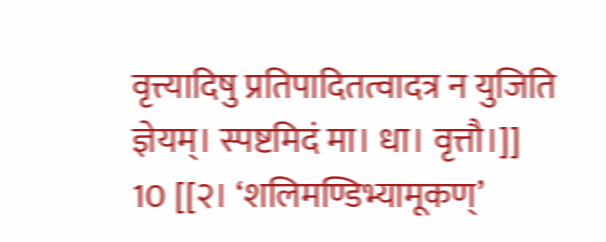वृत्त्यादिषु प्रतिपादितत्वादत्र न युजिति ज्ञेयम्। स्पष्टमिदं मा। धा। वृत्तौ।]]
10 [[२। ‘शलिमण्डिभ्यामूकण्’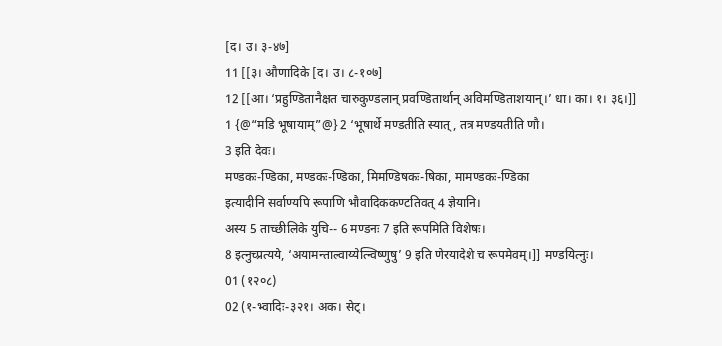[द। उ। ३-४७]
11 [[३। औणादिके [द। उ। ८-१०७]
12 [[आ। ‘प्रहुण्डितानैक्षत चारुकुण्डलान् प्रवण्डितार्थान् अविमण्डिताशयान्।’ धा। का। १। ३६।]]
1 {@“मडि भूषायाम्”@} 2 ‘भूषार्थे मण्डतीति स्यात्, तत्र मण्डयतीति णौ।
3 इति देवः।
मण्डकः-ण्डिका, मण्डकः-ण्डिका, मिमण्डिषकः-षिका, मामण्डकः-ण्डिका
इत्यादीनि सर्वाण्यपि रूपाणि भौवादिककण्टतिवत् 4 ज्ञेयानि।
अस्य 5 ताच्छीलिके युचि-- 6 मण्डनः 7 इति रूपमिति विशेषः।
8 इत्नुच्प्रत्यये, ‘अयामन्ताल्वाय्येत्न्विष्णुषु’ 9 इति णेरयादेशे च रूपमेवम्।]] मण्डयित्नुः।
01 (१२०८)
02 (१-भ्वादिः-३२१। अक। सेट्।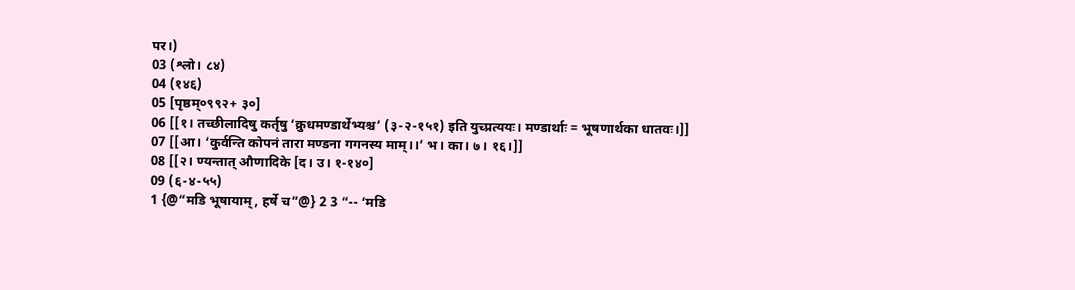पर।)
03 (श्लो। ८४)
04 (१४६)
05 [पृष्ठम्०९९२+ ३०]
06 [[१। तच्छीलादिषु कर्तृषु ‘क्रुधमण्डार्थेभ्यश्च’ (३-२-१५१) इति युच्प्रत्ययः। मण्डार्थाः = भूषणार्थका धातवः।]]
07 [[आ। ‘कुर्वन्ति कोपनं तारा मण्डना गगनस्य माम्।।’ भ। का। ७। १६।]]
08 [[२। ण्यन्तात् औणादिके [द। उ। १-१४०]
09 (६-४-५५)
1 {@“मडि भूषायाम्, हर्षे च”@} 2 3 “-- ‘मडि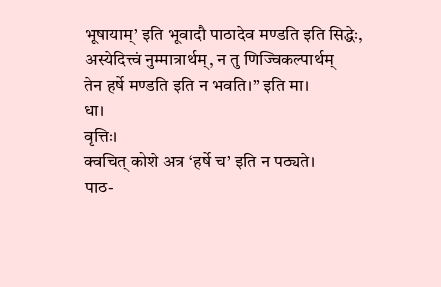भूषायाम्’ इति भूवादौ पाठादेव मण्डति इति सिद्धेः, अस्येदित्त्वं नुम्मात्रार्थम्, न तु णिज्विकल्पार्थम्
तेन हर्षे मण्डति इति न भवति।” इति मा।
धा।
वृत्तिः।
क्वचित् कोशे अत्र ‘हर्षे च’ इति न पठ्यते।
पाठ-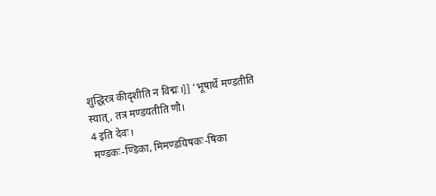शुद्धिरत्र कीदृशीति न विद्मः।]] ‘भूषार्थे मण्डतीति स्यात्, तत्र मण्डयतीति णौ।
4 इति देवः।
मण्डकः-ण्डिका, मिमण्डयिषकः-षिका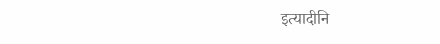इत्यादीनि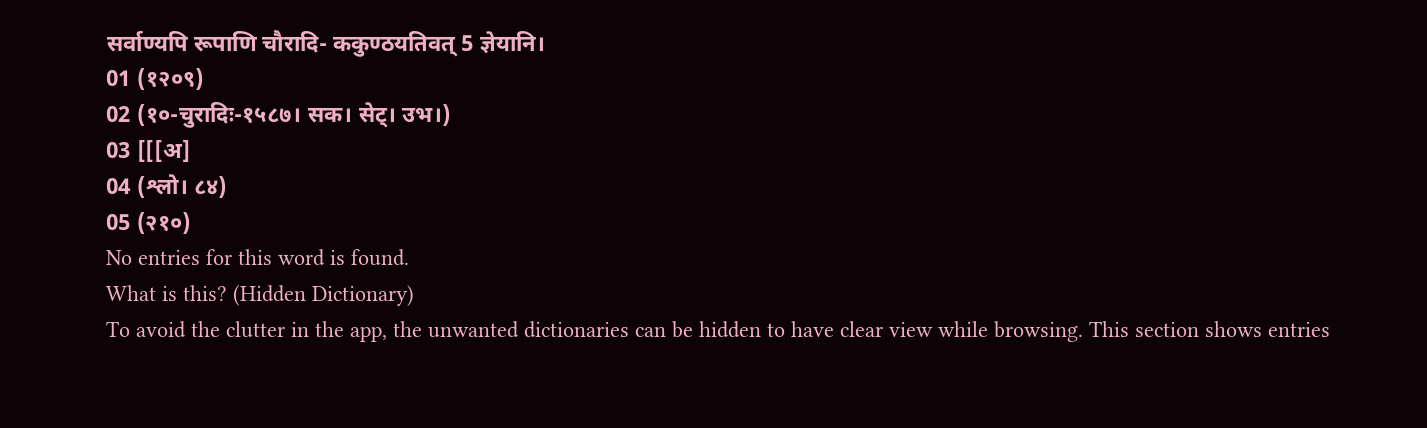सर्वाण्यपि रूपाणि चौरादि- ककुण्ठयतिवत् 5 ज्ञेयानि।
01 (१२०९)
02 (१०-चुरादिः-१५८७। सक। सेट्। उभ।)
03 [[[अ]
04 (श्लो। ८४)
05 (२१०)
No entries for this word is found.
What is this? (Hidden Dictionary)
To avoid the clutter in the app, the unwanted dictionaries can be hidden to have clear view while browsing. This section shows entries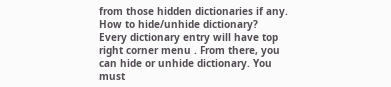from those hidden dictionaries if any.
How to hide/unhide dictionary?
Every dictionary entry will have top right corner menu . From there, you can hide or unhide dictionary. You must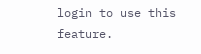login to use this feature.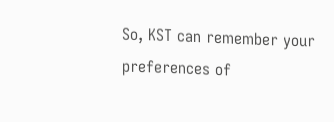So, KST can remember your preferences of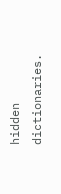hidden dictionaries.